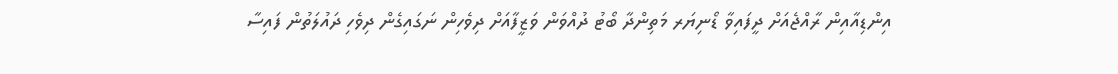އިންޑިއާއިން ރާއްޖެއަށް ދީފައިވާ ޑޯނިޔަރ މަތިންދާ ބޯޓު ދުއްވަން ވަޒީފާއަށް ދިވެހިން ނަގައިގެން ދިވެހި ދައުލަތުން ފައިސާ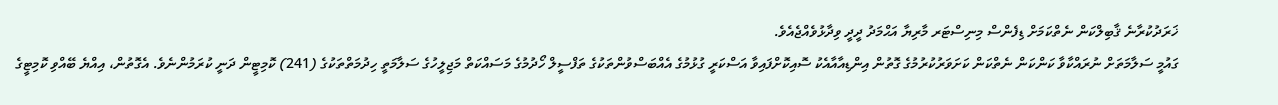ޚަރަދުކުރާނެ ޤާބިލްކަން ނެތްކަމަށް ޑިފެންސް މިނިސްޓަރ މާރިޔާ އަޙްމަދު ދީދީ ވިދާޅުވެއްޖެއެވެ.
ގައުމީ ސަލާމަތަށް ނުރައްކާވާ ކަންކަން ނެތްކަން ކަށަވަރުކުރުމުގެ ގޮތުން އިންޑިއާއާއެކު ސޮއިކޮށްފައިވާ އަސްކަރީ ގުޅުމުގެ އެއްބަސްވުންތަކުގެ ތަފްސީލް ހޯދުމުގެ މަސައްކަތް މަޖިލީހުގެ ސަލާމަތީ ހިދުމަތްތަކުގެ (241) ކޮމިޓީން ދަނީ ކުރަމުންނެވެ. އެގޮތުން، އިއްޔެ ބޭއްވި ކޮމިޓީގެ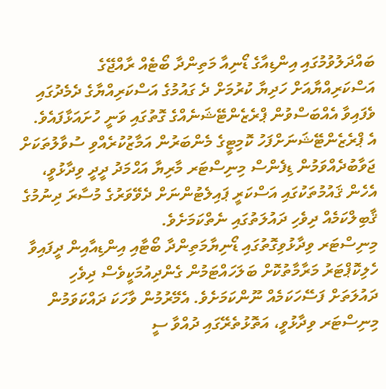ބައްދަލުވުމުގައި އިންޑިއާގެ ޑޯނިއާ މަތިންދާ ބޯޓެއް ރާއްޖޭގެ އަސްކަރިއްޔާއަށް ހަދިޔާ ކުރުމަށް ދެ ގައުމުގެ އަސްކަރިއްޔާގެ ދެމެދުގައި ވެފައިވާ އެއްބަސްވުން ޕްރެޒެންޓޭޝަނެއްގެ ގޮތުގައި ވަނީ ހުށައަޅާފައެވެ.
އެ ޕްރެޒެންޓޭޝަނަށްފަހު ކޮމިޓީގެ މެންބަރުން އަމާޒުކުރެއްވި ސުވާލުތަކަށް ޖަވާބުދެއްވަމުން ޑިފެންސް މިނިސްޓަރ މާރިޔާ އަޙްމަދު ދީދީ ވިދާޅުވީ، އެހެން ޤައުމުތަކުގައި އަސްކަރީ ޕައިލެޓުންނަށް ދެވޭވަރުގެ މުސާރަ ދިނުމުގެ ޤާބިލްކަމެއް ދިވެހި ދައުލަތުގައި ނެތްކަމަށެވެ.
މިނިސްޓަރ ވިދާޅުވިގޮތުގައި ޑޯނިޔާމަތިންދާ ބޯޓާއި އިންޑިއާއިން ދީފައިވާ ހެލިކޮޕްޓަރު މަރާމާތުކޮށް ބަލަހައްޓަމުން ގެންދިއުމަކީވެސް ދިވެހި ދައުލަތަށް ފަސޭހަކަމެއް ނޫންކަމަށެވެ. އެމޭރުމުން ވާހަކަ ދައްކަވަމުން މިނިސްޓަރ ވިދާޅުވީ، އަތޮޅުތެރޭގައި ދުއްވާ ސީ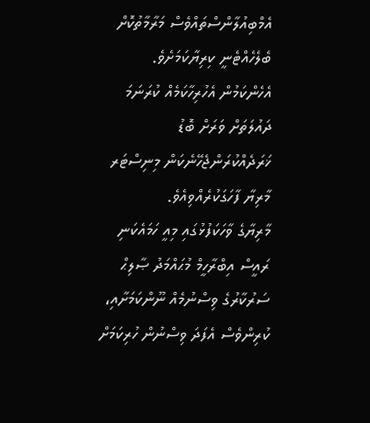އެމްބިއުލާންސްތައްވެސް މަރާމާތުކޮށް ބެލެހެއްޓެނީ ކިރިޔާކަމަށެވެ. އެހެންކަމުން އެހުރިހާކަމެއް ކުރަނަމަ ދައުލަތަށް ވަރަށް ބޮޑު ޚަރަދެއްކުރަންޖެހޭނެކަން މިނިސްޓަރ މާރިޔާ ފާހަގަކުރެއްވިއެވެ.
މާރިޔާގެ ވާހަކަފުޅުގައި މިއީ ހަމައެކަނި ރައީސް އިބްރާހީމް މުޙައްމަދު ޞާލިޙް ސަރުކާރުގެ ވިސްނުމެއް ނޫންކަމަށާއި، ކުރިންވެސް އެފަދަ ވިސްނުން ހުރިކަމަށް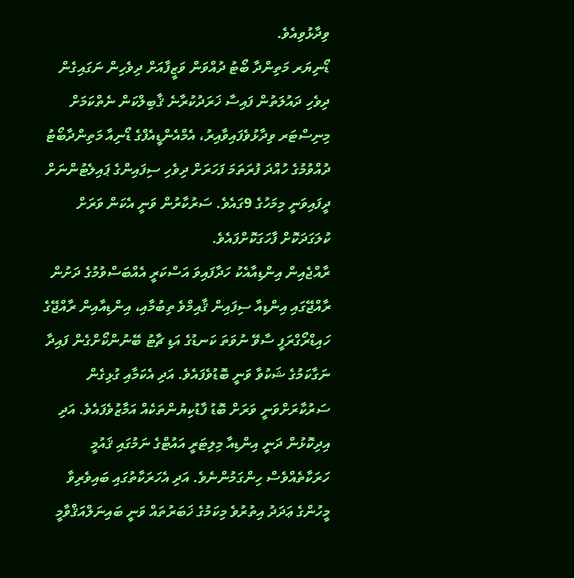ވިދާޅުވިއެވެ.
ޑޯނިޔަރ މަތިންދާ ބޯޓު ދުއްވަން ވަޒީފާއަށް ދިވެހިން ނަގައިގެން ދިވެހި ދައުލަތުން ފައިސާ ޚަރަދުކުރާނެ ޤާބިލްކަން ނެތްކަމަށް މިނިސްޓަރ ވިދާޅުވެފައިވާއިރު، އެމްއެންޑީއެފްގެ ޑޯނިއާ މަތިންދާބޯޓު ދުއްވުމުގެ ހުއްދަ ފުރަތަމަ ފަހަރަށް ދިވެހި ސިފައިންގެ ޕައިލެޓުންނަށް ދީފައިވަނީ މިމަހުގެ 9ގައެވެ. ސަރުކާރުން ވަނީ އެކަން ވަރަށް ކުލަގަދަކޮށް ފާހަގަކޮށްފައެވެ.
ރާއްޖެއިން އިންޑިއާއެކު ހަދާފައިވަ އަސްކަރީ އެއްބަސްވުމުގެ ދަށުން ރާއްޖޭގައި އިންޑިއާ ސިފައިން ޤާއިމްވެ ތިބުމާއި، އިންޑިއާއިން ރާއްޖޭގެ ހައިޑްރޯގްރަފީ ސާވޭ ނުވަތަ ކަނޑުގެ އަޑި ޗާޓު ބޭނުންކޯށްގެން ފައިދާ ނަގާކަމުގެ ޝަކުވާ ވަނީ ބޮޑުވެފައެވެ. އަދި އެކަމާއި ގުޅިގެން ސަރުކާރަށްވަނީ ވަރަށް ބޮޑު ފާޑުކިޔުންތަކެއް އަމާޒުވެފައެވެ. އަދި އިދިކޮޅުން ދަނީ އިންޑިއާ މިލިޓަރީ އައުޓްގެ ނަމުގައި ޤައުމީ ހަރަކާތެއްވެސް ހިންގަމުންނެވެ. އަދި އެހަރަކާތުގައި ބައިވެރިވާ މީހުންގެ ޢަދަދު އިތުރުވެ މިކަމުގެ ޚަބަރުތައް ވަނީ ބައިނަލްއަޤްވާމީ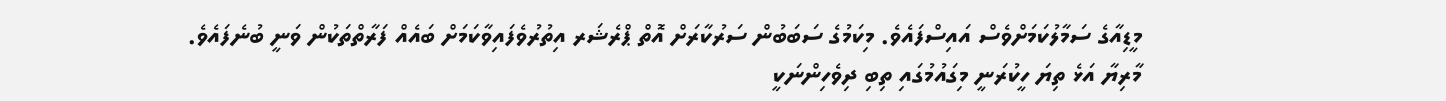މީޑިއާގެ ސަމާލުކަމަށްވެސް އައިސްފައެވެ. މިކަމުގެ ސަބަބުން ސަރުކާރަށް އޮތް ޕްރެޝަރ އިތުރުވެފައިވާކަމަށް ބައެއް ފަރާތްތަކުން ވަނީ ބުނެފައެވެ.
މާރިޔާ އަޅެ ތިޔަ ހީކުރަނީ މިގައުމުގައި ތިބި ދިވެހިންނަކީ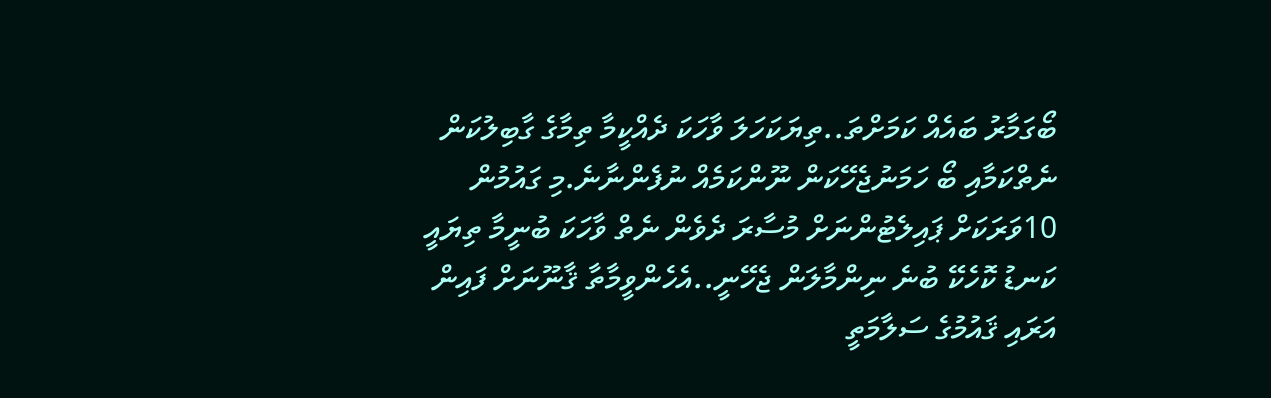ބޯގަމާރު ބައެއް ކަމަށްތަ..ތިޔަކަހަލަ ވާހަކަ ދެއްކީމާ ތިމާގެ ގާބިލުކަން ނެތްކަމާއި ބޯ ހަމަނުޖެހޭކަން ނޫންކަމެއް ނުފެންނާނެ.މި ގައުމުން 10ވަރަކަށް ޕައިލެޓުންނަށް މުސާރަ ދެވެން ނެތް ވާހަކަ ބުނީމާ ތިޔައީ ކަނޑު ކޮހެކޭ ބުނެ ނިންމާލަން ޖެހޭނީ..އެހެންވީމާތާ ޤާނޫނަށް ފައިން އަރައި ޤައުމުގެ ސަލާމަތީ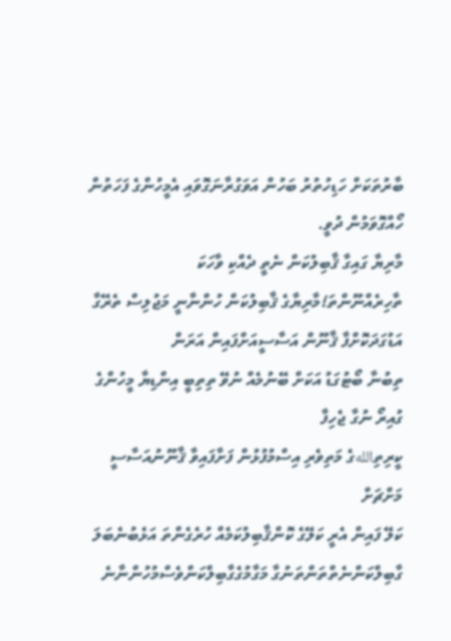ބާރުތަކަށް ހަޑިހުތުރު ބަހުން އަވަގުރާނަގޮވައި އެމީހުންގެ ފަހަތުން ހޯއްގޮވަމުން ދުވީ.
މާރިޔާ ގައިގާ ޤާބިލުކަން ނެތީ ދެއްކި ވާހަކަ ތާހިރެއްނޫންތަ!މާރިޔާގެ ޤާބިލުކަން ހުންނާނީ މަޖުލިސް ތެރޭގާ އަޑުގަދަކޮށްފާ ޤާނޫން އަސާސީއަށްފައިން އަރަން
ތިބުނާ ބޯޓުގަޑު އަކަށް ބޭނުމެއް ނުވޭ ތިތިބީ އިންޑިޔާ މީހުންގެ ގުއިރޯ ނުގާ ޖެހިފާ
ކީރިތިاللهގެ މަތިވެރި އިސްމުފުޅުން ފަށާފައިވާ ޤާނޫނުއަސާސީ މަށްޗަށް
ކަލޭ ފައިން އެރީ ކަލޭގެ ކޮންޤާބިލުކަމެއް ހުރެގެންތަ އަޅެބުނެބަލަ
ގާބިލްކަންނެތްތަންތަނުގާ މަގާމުގެގާބިލްކަންވެސްމުހުންނާނެ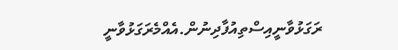ރަގަޅުވާނީއިސްތިއުފާދިނުން.އެއްމެރަގަޅުވާނީ